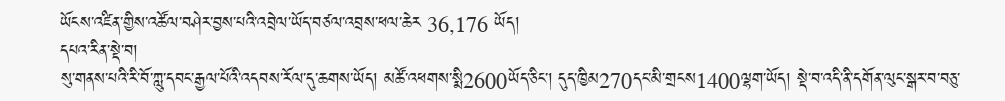ཡོངས་འཛིན་གྱིས་འཚོལ་བཤེར་བྱས་པའི་འབྲེལ་ཡོད་བཙལ་འབྲས་ཕལ་ཆེར 36,176 ཡོད།
དཔའ་རིན་སྡེ་བ།
སུ་གནས་པའི་རི་བོ་ཀླུ་དབང་རྒྱལ་པོའི་འདབས་རོལ་དུ་ཆགས་ཡོད། མཚོ་འཕགས་སྨི2600ཡོད་ཅིང་། དུད་ཁྱིམ270དང་མི་གྲངས1400ལྷག་ཡོད། སྡེ་བ་འདི་ནི་དགོན་ལུང་སྒར་བ་བཅུ་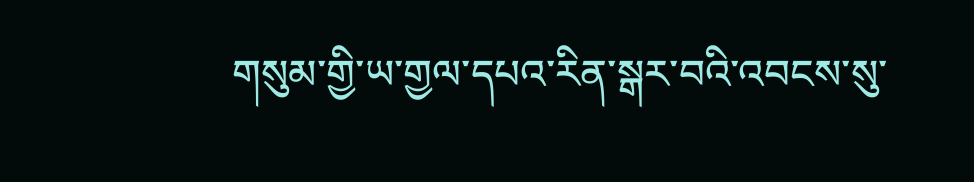གསུམ་གྱི་ཡ་གྱལ་དཔའ་རིན་སྒར་བའི་འབངས་སུ་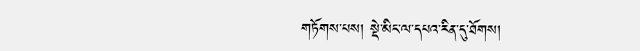གཏོགས་པས། སྡེ་མིང་ལ་དཔའ་རིན་དུ་ཐོགས།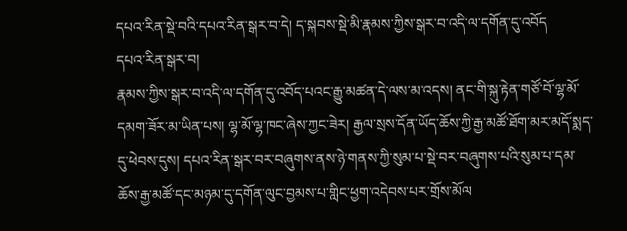དཔའ་རིན་སྡེ་བའི་དཔའ་རིན་སྒར་བ་དེ། ད་སྐབས་སྡེ་མི་རྣམས་ཀྱིས་སྒར་བ་འདི་ལ་དགོན་དུ་འབོད
དཔའ་རིན་སྒར་བ།
རྣམས་ཀྱིས་སྒར་བ་འདི་ལ་དགོན་དུ་འབོད་པའང་རྒྱུ་མཚན་དེ་ལས་མ་འདས། ནང་གི་སྐུ་རྟེན་གཙོ་བོ་ལྷ་མོ་དམག་ཟོར་མ་ཡིན་པས། ལྷ་མོ་ལྷ་ཁང་ཞེས་ཀྱང་ཟེར། རྒྱལ་སྲས་དོན་ཡོད་ཆོས་ཀྱི་རྒྱ་མཚོ་ཐོག་མར་མདོ་སྨད་དུ་ཕེབས་དུས། དཔའ་རིན་སྒར་བར་བཞུགས་ནས་ཉེ་གནས་ཀྱི་སུམ་པ་སྡེ་བར་བཞུགས་པའི་སུམ་པ་དམ་ཆོས་རྒྱ་མཚོ་དང་མཉམ་དུ་དགོན་ལུང་བྱམས་པ་གླིང་ཕྱག་འདེབས་པར་གྲོས་མོལ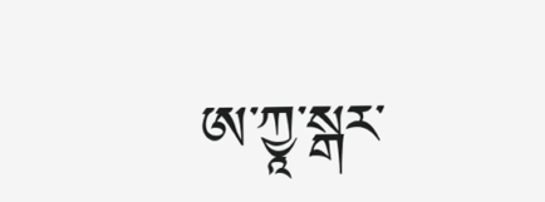ཨ་ཀྱཱ་སྒར་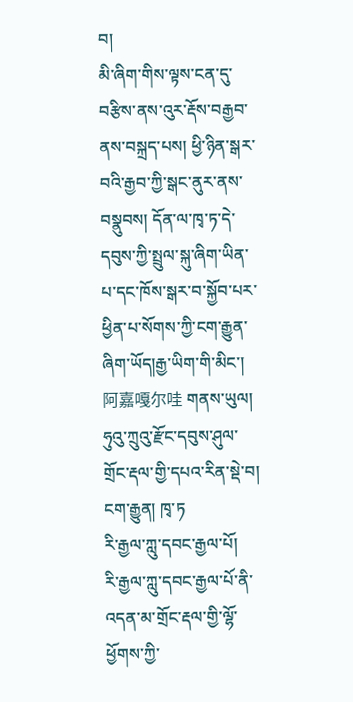བ།
མི་ཞིག་གིས་ལྟས་ངན་དུ་བརྩིས་ནས་འུར་རྡོས་བརྒྱབ་ནས་བསྐྲད་པས། ཕྱི་ཉིན་སྒར་བའི་རྒྱབ་ཀྱི་སྒང་ནུར་ནས་བསྣུབས། དོན་ལ་ཁྭ་ཏ་དེ་དབུས་ཀྱི་སྤྲུལ་སྐུ་ཞིག་ཡིན་པ་དང་ཁོས་སྒར་བ་སྐྱོབ་པར་ཕྱིན་པ་སོགས་ཀྱི་ངག་རྒྱུན་ཞིག་ཡོད།རྒྱ་ཡིག་གི་མིང་། 阿嘉嘎尔哇 གནས་ཡུལ། ཧུའུ་ཀྲུའུ་རྫོང་དབུས་ཤུལ་གྲོང་རྡལ་གྱི་དཔའ་རིན་སྡེ་བ། ངག་རྒྱུན། ཁྭ་ཏ
རི་རྒྱལ་ཀླུ་དབང་རྒྱལ་པོ།
རི་རྒྱལ་ཀླུ་དབང་རྒྱལ་པོ་ནི་འདན་མ་གྲོང་རྡལ་གྱི་ལྷོ་ཕྱོགས་ཀྱི་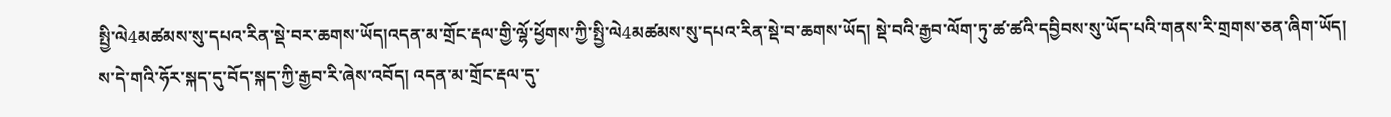སྤྱི་ལེ4མཚམས་སུ་དཔའ་རིན་སྡེ་བར་ཆགས་ཡོད།འདན་མ་གྲོང་རྡལ་གྱི་ལྷོ་ཕྱོགས་ཀྱི་སྤྱི་ལེ4མཚམས་སུ་དཔའ་རིན་སྡེ་བ་ཆགས་ཡོད། སྡེ་བའི་རྒྱབ་ལོག་ཏུ་ཚ་ཚའི་དབྱིབས་སུ་ཡོད་པའི་གནས་རི་གྲགས་ཅན་ཞིག་ཡོད། ས་དེ་གའི་ཧོར་སྐད་དུ་བོད་སྐད་ཀྱི་རྒྱབ་རི་ཞེས་འབོད། འདན་མ་གྲོང་རྡལ་དུ་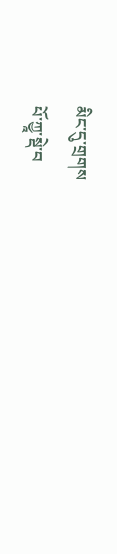མིང་དུ་གྲགས
པོ་ཀྱཱ་སྡེ་བ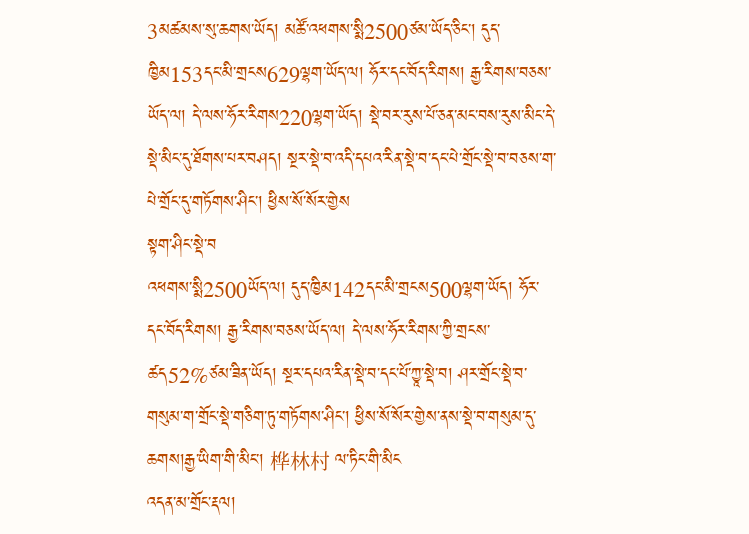3མཚམས་སུ་ཆགས་ཡོད། མཚོ་འཕགས་སྨི2500ཙམ་ཡོད་ཅིང་། དུད་ཁྱིམ153དང་མི་གྲངས629ལྷག་ཡོད་ལ། ཧོར་དང་བོད་རིགས། རྒྱ་རིགས་བཅས་ཡོད་ལ། དེ་ལས་ཧོར་རིགས220ལྷག་ཡོད། སྡེ་བར་རུས་པོ་ཅན་མང་བས་རུས་མིང་དེ་སྡེ་མིང་དུ་ཐོགས་པར་བཤད། སྔར་སྡེ་བ་འདི་དཔའ་རིན་སྡེ་བ་དང་པེ་གྲོང་སྡེ་བ་བཅས་ག་པེ་གྲོང་དུ་གཏོགས་ཤིང་། ཕྱིས་སོ་སོར་གྱེས
སྟག་ཤིང་སྡེ་བ
འཕགས་སྨི2500ཡོད་ལ། དུད་ཁྱིམ142དང་མི་གྲངས500ལྷག་ཡོད། ཧོར་དང་བོད་རིགས། རྒྱ་རིགས་བཅས་ཡོད་ལ། དེ་ལས་ཧོར་རིགས་ཀྱི་གྲངས་ཚད52%ཙམ་ཟིན་ཡོད། སྔར་དཔའ་རིན་སྡེ་བ་དང་པོ་ཀྱཱ་སྡེ་བ། ཤར་གྲོང་སྡེ་བ་གསུམ་ག་གྲོང་སྡེ་གཅིག་ཏུ་གཏོགས་ཤིང་། ཕྱིས་སོ་སོར་གྱེས་ནས་སྡེ་བ་གསུམ་དུ་ཆགས།རྒྱ་ཡིག་གི་མིང་། 桦林村 ལ་ཏིང་གི་མིང
འདན་མ་གྲོང་རྡལ།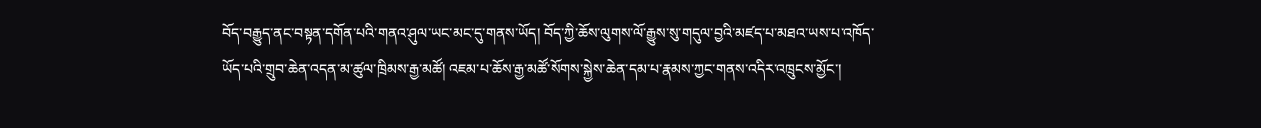བོད་བརྒྱུད་ནང་བསྟན་དགོན་པའི་གནའ་ཤུལ་ཡང་མང་དུ་གནས་ཡོད། བོད་ཀྱི་ཆོས་ལུགས་ལོ་རྒྱུས་སུ་གདུལ་བྱའི་མཛད་པ་མཐའ་ཡས་པ་འཁོད་ཡོད་པའི་གྲུབ་ཆེན་འདན་མ་ཚུལ་ཁྲིམས་རྒྱ་མཚོ། འཇམ་པ་ཆོས་རྒྱ་མཚོ་སོགས་སྐྱེས་ཆེན་དམ་པ་རྣམས་ཀྱང་གནས་འདིར་འཁྲུངས་མྱོང་།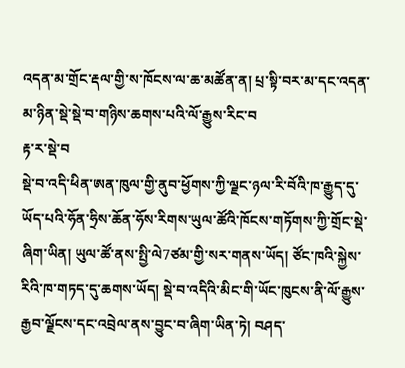འདན་མ་གྲོང་རྡལ་གྱི་ས་ཁོངས་ལ་ཆ་མཚོན་ན། པྲ་སྟི་བར་མ་དང་འདན་མ་ཉིན་སྡེ་སྡེ་བ་གཉིས་ཆགས་པའི་ལོ་རྒྱུས་རིང་བ
རྟ་ར་སྡེ་བ
སྡེ་བ་འདི་ཕིན་ཨན་ཁུལ་གྱི་ནུབ་ཕྱོགས་ཀྱི་ལྗང་ཉལ་རི་བོའི་ཁ་རྒྱུད་དུ་ཡོད་པའི་ཧོན་ཧྲིས་ཆོན་ཧོས་རིགས་ཡུལ་ཚོའི་ཁོངས་གཏོགས་ཀྱི་གྲོང་སྡེ་ཞིག་ཡིན། ཡུལ་ཚོ་ནས་སྤྱི་ལེ7ཙམ་གྱི་སར་གནས་ཡོད། ཙོང་ཁའི་སྐྱེས་རིའི་ཁ་གཏད་དུ་ཆགས་ཡོད། སྡེ་བ་འདིའི་མིང་གི་ཡོང་ཁུངས་ནི་ལོ་རྒྱུས་རྒྱབ་ལྗོངས་དང་འབྲེལ་ནས་བྱུང་བ་ཞིག་ཡིན་ཏེ། བཤད་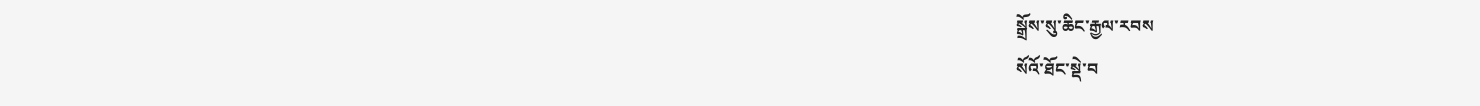སྒྲོས་སུ་ཆིང་རྒྱལ་རབས
སོའོ་ཐོང་སྡེ་བ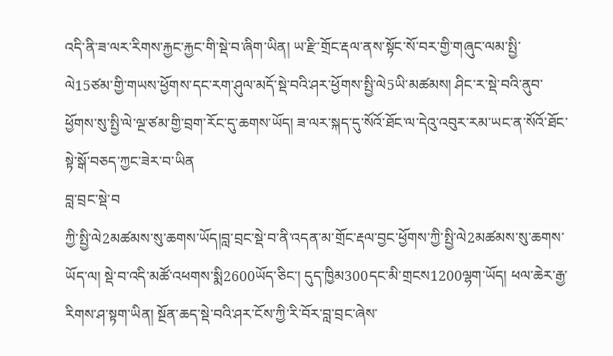འདི་ནི་ཟ་ལར་རིགས་རྐྱང་རྐྱང་གི་སྡེ་བ་ཞིག་ཡིན། ཡ་རྫི་གྲོང་རྡལ་ནས་སྟོང་སོ་བར་གྱི་གཞུང་ལམ་སྤྱི་ལེ15ཙམ་གྱི་གཡས་ཕྱོགས་དང་རག་ཤུལ་མདོ་སྡེ་བའི་ཤར་ཕྱོགས་སྤྱི་ལེ5ཡི་མཚམས། ཤིང་ར་སྡེ་བའི་ནུབ་ཕྱོགས་སུ་སྤྱི་ལེ་ལྔ་ཙམ་གྱི་བྲག་རོང་དུ་ཆགས་ཡོད། ཟ་ལར་སྐད་དུ་སོའོ་ཐོང་ལ་དེའུ་འབུར་རམ་ཡང་ན་སོའོ་ཐོང་སྟེ་སྒོ་བཅད་ཀྱང་ཟེར་བ་ཡིན
བླ་བྲང་སྡེ་བ
ཀྱི་སྤྱི་ལེ2མཚམས་སུ་ཆགས་ཡོད།བླ་བྲང་སྡེ་བ་ནི་འདན་མ་གྲོང་རྡལ་བྱང་ཕྱོགས་ཀྱི་སྤྱི་ལེ2མཚམས་སུ་ཆགས་ཡོད་ལ། སྡེ་བ་འདི་མཚོ་འཕགས་སྨི2600ཡོད་ཅིང་། དུད་ཁྱིམ300དང་མི་གྲངས1200ལྷག་ཡོད། ཕལ་ཆེར་རྒྱ་རིགས་ཤ་སྟག་ཡིན། སྔོན་ཆད་སྡེ་བའི་ཤར་ངོས་ཀྱི་རི་བོར་བླ་བྲང་ཞེས་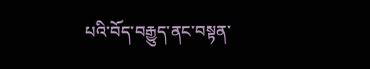པའི་བོད་བརྒྱུད་ནང་བསྟན་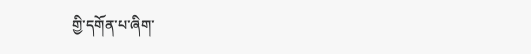གྱི་དགོན་པ་ཞིག་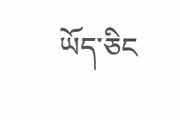ཡོད་ཅིང